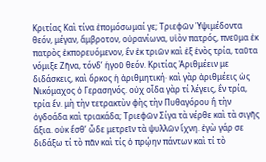Κριτίας Καὶ τίνα ἐπομόσωμαί γε; Τριεφῶν Ὑψιμέδοντα θεόν, μέγαν, ἄμβροτον, οὐρανίωνα, υἱὸν πατρός, πνεῦμα ἐκ πατρὸς ἐκπορευόμενον, ἓν ἐκ τριῶν καὶ ἐξ ἑνὸς τρία, ταῦτα νόμιξε Ζῆνα, τόνδ’ ἡγοῦ θεόν. Κριτίας Ἀριθμέειν με διδάσκεις, καὶ ὅρκος ἡ ἀριθμητική· καὶ γὰρ ἀριθμέεις ὡς Νικόμαχος ὁ Γερασηνός. οὐχ οἶδα γὰρ τί λέγεις, ἓν τρία, τρία ἕν. μὴ τὴν τετρακτὺν φὴς τὴν Πυθαγόρου ἢ τὴν ὀγδοάδα καὶ τριακάδα; Τριεφῶν Σίγα τὰ νέρθε καὶ τὰ σιγῆς ἄξια. οὐκ ἔσθ’ ὧδε μετρεῖν τὰ ψυλλῶν ἴχνη. ἐγὼ γάρ σε διδάξω τί τὸ πᾶν καὶ τίς ὁ πρῴην πάντων καὶ τί τὸ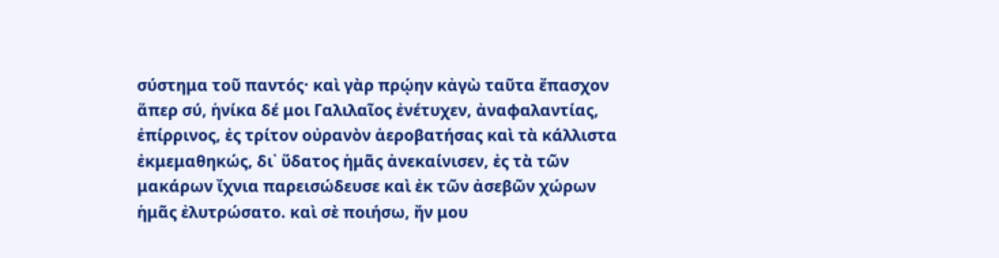σύστημα τοῦ παντός· καὶ γὰρ πρῴην κἀγὼ ταῦτα ἔπασχον ἅπερ σύ, ἡνίκα δέ μοι Γαλιλαῖος ἐνέτυχεν, ἀναφαλαντίας, ἐπίρρινος, ἐς τρίτον οὐρανὸν ἀεροβατήσας καὶ τὰ κάλλιστα ἐκμεμαθηκώς, δι᾿ ὕδατος ἡμᾶς ἀνεκαίνισεν, ἐς τὰ τῶν μακάρων ἴχνια παρεισώδευσε καὶ ἐκ τῶν ἀσεβῶν χώρων ἡμᾶς ἐλυτρώσατο. καὶ σὲ ποιήσω, ἤν μου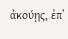ἀκούῃς, ἐπ᾿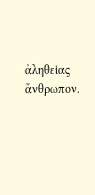ἀληθείας ἄνθρωπον.